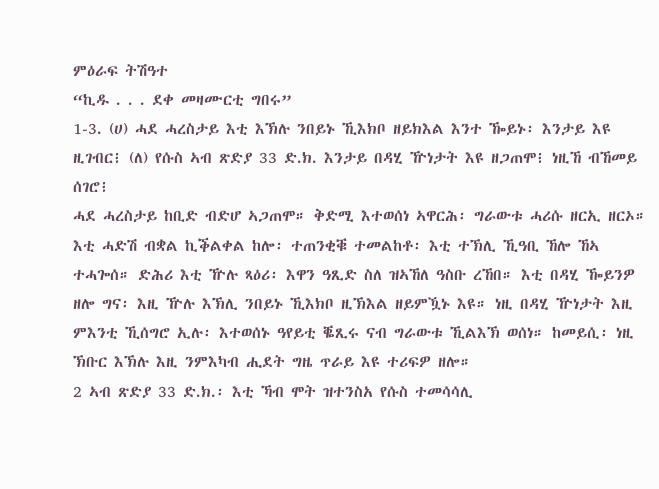ምዕራፍ ትሽዓተ
“ኪዱ . . . ደቀ መዛሙርቲ ግበሩ”
1-3. (ሀ) ሓደ ሓረስታይ እቲ እኽሉ ንበይኑ ኺእክቦ ዘይክእል እንተ ዀይኑ፡ እንታይ እዩ ዚገብር፧ (ለ) የሱስ ኣብ ጽድያ 33 ድ.ክ. እንታይ በዳሂ ዅነታት እዩ ዘጋጠሞ፧ ነዚኸ ብኸመይ ሰገሮ፧
ሓደ ሓረስታይ ከቢድ ብድሆ ኣጋጠሞ። ቅድሚ እተወሰነ ኣዋርሕ፡ ግራውቱ ሓሪሱ ዘርኢ ዘርኦ። እቲ ሓድሽ ብቋል ኪቕልቀል ከሎ፡ ተጠንቂቑ ተመልከቶ፡ እቲ ተኽሊ ኺዓቢ ኸሎ ኸኣ ተሓጐሰ። ድሕሪ እቲ ዅሉ ጻዕሪ፡ እዋን ዓጺድ ስለ ዝኣኸለ ዓስቡ ረኸበ። እቲ በዳሂ ዀይንዎ ዘሎ ግና፡ እዚ ዅሉ እኽሊ ንበይኑ ኺእክቦ ዚኽእል ዘይምዃኑ እዩ። ነዚ በዳሂ ዅነታት እዚ ምእንቲ ኺሰግሮ ኢሉ፡ እተወሰኑ ዓየይቲ ቘጺሩ ናብ ግራውቱ ኺልእኽ ወሰነ። ከመይሲ፡ ነዚ ኽቡር እኽሉ እዚ ንምእካብ ሒደት ግዜ ጥራይ እዩ ተሪፍዎ ዘሎ።
2 ኣብ ጽድያ 33 ድ.ክ.፡ እቲ ኻብ ሞት ዝተንስአ የሱስ ተመሳሳሊ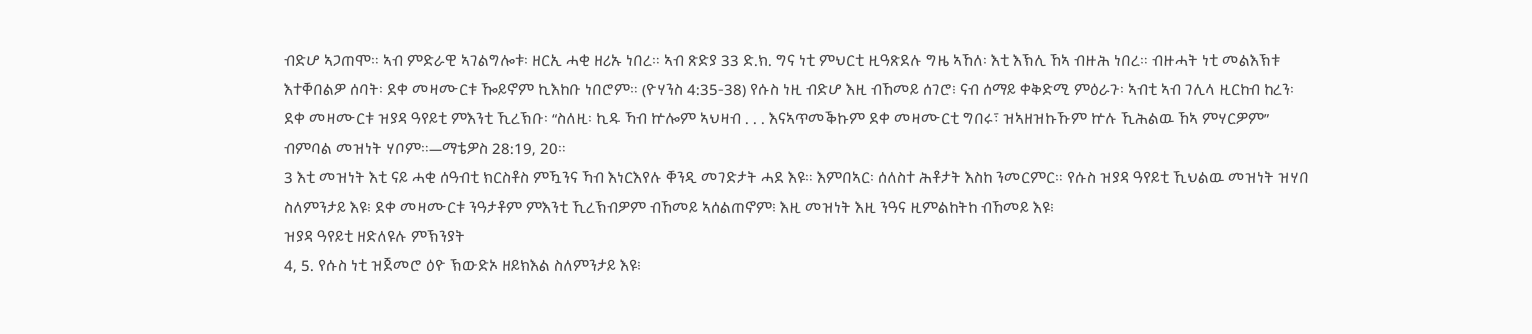ብድሆ ኣጋጠሞ። ኣብ ምድራዊ ኣገልግሎቱ፡ ዘርኢ ሓቂ ዘሪኡ ነበረ። ኣብ ጽድያ 33 ድ.ክ. ግና ነቲ ምህርቲ ዚዓጽደሉ ግዜ ኣኸለ፡ እቲ እኽሊ ኸኣ ብዙሕ ነበረ። ብዙሓት ነቲ መልእኽቱ እተቐበልዎ ሰባት፡ ደቀ መዛሙርቱ ዀይኖም ኪእከቡ ነበሮም። (ዮሃንስ 4:35-38) የሱስ ነዚ ብድሆ እዚ ብኸመይ ሰገሮ፧ ናብ ሰማይ ቀቅድሚ ምዕራጉ፡ ኣብቲ ኣብ ገሊላ ዚርከብ ከረን፡ ደቀ መዛሙርቱ ዝያዳ ዓየይቲ ምእንቲ ኺረኽቡ፡ “ስለዚ፡ ኪዱ ኻብ ኵሎም ኣህዛብ . . . እናኣጥመቕኩም ደቀ መዛሙርቲ ግበሩ፣ ዝኣዘዝኩኹም ኵሉ ኺሕልዉ ኸኣ ምሃርዎም” ብምባል መዝነት ሃቦም።—ማቴዎስ 28:19, 20።
3 እቲ መዝነት እቲ ናይ ሓቂ ሰዓብቲ ክርስቶስ ምዃንና ኻብ እነርእየሉ ቐንዲ መገድታት ሓደ እዩ። እምበኣር፡ ሰለስተ ሕቶታት እስከ ንመርምር። የሱስ ዝያዳ ዓየይቲ ኺህልዉ መዝነት ዝሃበ ስለምንታይ እዩ፧ ደቀ መዛሙርቱ ንዓታቶም ምእንቲ ኺረኽብዎም ብኸመይ ኣሰልጠኖም፧ እዚ መዝነት እዚ ንዓና ዚምልከትከ ብኸመይ እዩ፧
ዝያዳ ዓየይቲ ዘድለዩሉ ምኽንያት
4, 5. የሱስ ነቲ ዝጀመሮ ዕዮ ኽውድኦ ዘይክእል ስለምንታይ እዩ፧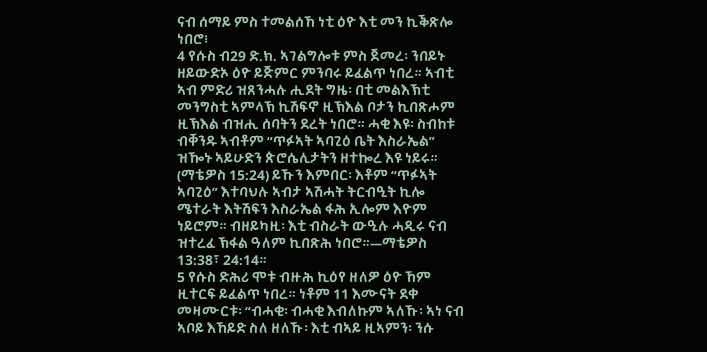ናብ ሰማይ ምስ ተመልሰኸ ነቲ ዕዮ እቲ መን ኪቕጽሎ ነበሮ፧
4 የሱስ ብ29 ድ.ክ. ኣገልግሎቱ ምስ ጀመረ፡ ንበይኑ ዘይውድኦ ዕዮ ይጅምር ምንባሩ ይፈልጥ ነበረ። ኣብቲ ኣብ ምድሪ ዝጸንሓሉ ሒደት ግዜ፡ በቲ መልእኽቲ መንግስቲ ኣምላኽ ኪሽፍኖ ዚኽእል ቦታን ኪበጽሖም ዚኽእል ብዝሒ ሰባትን ደረት ነበሮ። ሓቂ እዩ፡ ስብከቱ ብቐንዱ ኣብቶም “ጥፉኣት ኣባጊዕ ቤት እስራኤል” ዝዀኑ ኣይሁድን ጵሮሴሊታትን ዘተኰረ እዩ ነይሩ። (ማቴዎስ 15:24) ይኹን እምበር፡ እቶም “ጥፉኣት ኣባጊዕ” እተባህሉ ኣብታ ኣሽሓት ትርብዒት ኪሎ ሜተራት እትሽፍን እስራኤል ፋሕ ኢሎም እዮም ነይሮም። ብዘይካዚ፡ እቲ ብስራት ውዒሉ ሓዲሩ ናብ ዝተረፈ ኽፋል ዓለም ኪበጽሕ ነበሮ።—ማቴዎስ 13:38፣ 24:14።
5 የሱስ ድሕሪ ሞቱ ብዙሕ ኪዕየ ዘለዎ ዕዮ ኸም ዚተርፍ ይፈልጥ ነበረ። ነቶም 11 እሙናት ደቀ መዛሙርቱ፡ “ብሓቂ፡ ብሓቂ እብለኩም ኣለኹ፡ ኣነ ናብ ኣቦይ እኸይድ ስለ ዘለኹ፡ እቲ ብኣይ ዚኣምን፡ ንሱ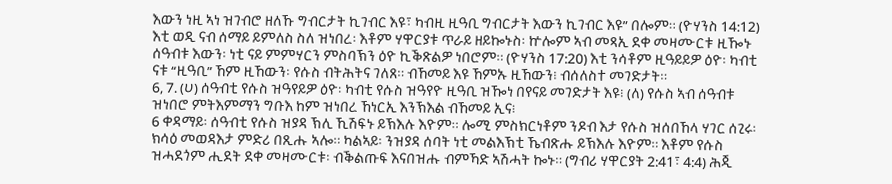እውን ነዚ ኣነ ዝገብሮ ዘለኹ ግብርታት ኪገብር እዩ፣ ካብዚ ዚዓቢ ግብርታት እውን ኪገብር እዩ” በሎም። (ዮሃንስ 14:12) እቲ ወዲ ናብ ሰማይ ይምለስ ስለ ዝነበረ፡ እቶም ሃዋርያቱ ጥራይ ዘይኰኑስ፡ ኵሎም ኣብ መጻኢ ደቀ መዛሙርቱ ዚዀኑ ሰዓብቱ እውን፡ ነቲ ናይ ምምሃርን ምስባኽን ዕዮ ኪቕጽልዎ ነበሮም። (ዮሃንስ 17:20) እቲ ንሳቶም ዚዓይይዎ ዕዮ፡ ካብቲ ናቱ “ዚዓቢ” ኸም ዚኸውን፡ የሱስ ብትሕትና ገለጸ። ብኸመይ እዩ ኸምኡ ዚኸውን፧ ብሰለስተ መገድታት።
6, 7. (ሀ) ሰዓብቲ የሱስ ዝዓየይዎ ዕዮ፡ ካብቲ የሱስ ዝዓየዮ ዚዓቢ ዝዀነ በየናይ መገድታት እዩ፧ (ለ) የሱስ ኣብ ሰዓብቱ ዝነበሮ ምትእምማን ግቡእ ከም ዝነበረ ኸነርኢ እንኽእል ብኸመይ ኢና፧
6 ቀዳማይ፡ ሰዓብቲ የሱስ ዝያዳ ኽሊ ኺሽፍኑ ይኽእሉ እዮም። ሎሚ ምስክርነቶም ንዶብ እታ የሱስ ዝሰበኸላ ሃገር ሰጊሩ፡ ክሳዕ መወዳእታ ምድሪ በጺሑ ኣሎ። ካልኣይ፡ ንዝያዳ ሰባት ነቲ መልእኽቲ ኼብጽሑ ይኽእሉ እዮም። እቶም የሱስ ዝሓደጎም ሒደት ደቀ መዛሙርቱ፡ ብቕልጡፍ እናበዝሑ ብምኻድ ኣሽሓት ኰኑ። (ግብሪ ሃዋርያት 2:41፣ 4:4) ሕጂ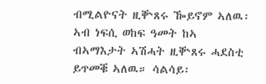ብሚልዮናት ዚቝጸሩ ዀይኖም ኣለዉ፡ ኣብ ነፍሲ ወከፍ ዓመት ከኣ ብኣማእታት ኣሽሓት ዚቝጸሩ ሓደስቲ ይጥመቑ ኣለዉ። ሳልሳይ፡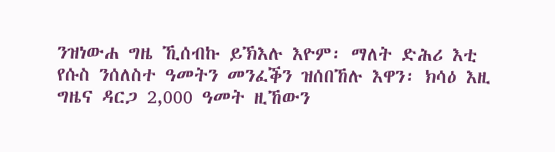ንዝነውሐ ግዜ ኺሰብኩ ይኽእሉ እዮም፡ ማለት ድሕሪ እቲ የሱስ ንሰለስተ ዓመትን መንፈቕን ዝሰበኸሉ እዋን፡ ክሳዕ እዚ ግዜና ዳርጋ 2,000 ዓመት ዚኸውን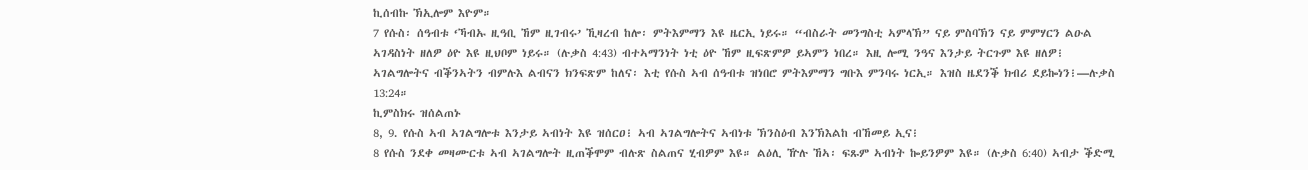ኪሰብኩ ኽኢሎም እዮም።
7 የሱስ፡ ሰዓብቱ ‘ኻብኡ ዚዓቢ ኸም ዚገብሩ’ ኺዛረብ ከሎ፡ ምትእምማን እዩ ዜርኢ ነይሩ። “ብስራት መንግስቲ ኣምላኽ” ናይ ምስባኽን ናይ ምምሃርን ልዑል ኣገዳስነት ዘለዎ ዕዮ እዩ ዚህቦም ነይሩ። (ሉቃስ 4:43) ብተኣማንነት ነቲ ዕዮ ኸም ዚፍጽምዎ ይኣምን ነበረ። እዚ ሎሚ ንዓና እንታይ ትርጉም እዩ ዘለዎ፧ ኣገልግሎትና ብቕንኣትን ብምሉእ ልብናን ክንፍጽም ከለና፡ እቲ የሱስ ኣብ ሰዓብቱ ዝነበሮ ምትእምማን ግቡእ ምንባሩ ነርኢ። እዝስ ዜደንቕ ክብሪ ደይኰነን፧—ሉቃስ 13:24።
ኪምስክሩ ዝሰልጠኑ
8, 9. የሱስ ኣብ ኣገልግሎቱ እንታይ ኣብነት እዩ ዝሰርዐ፧ ኣብ ኣገልግሎትና ኣብነቱ ኽንስዕብ እንኽእልከ ብኸመይ ኢና፧
8 የሱስ ንደቀ መዛሙርቱ ኣብ ኣገልግሎት ዚጠቕሞም ብሉጽ ስልጠና ሂብዎም እዩ። ልዕሊ ዅሉ ኸኣ፡ ፍጹም ኣብነት ኰይንዎም እዩ። (ሉቃስ 6:40) ኣብታ ቕድሚ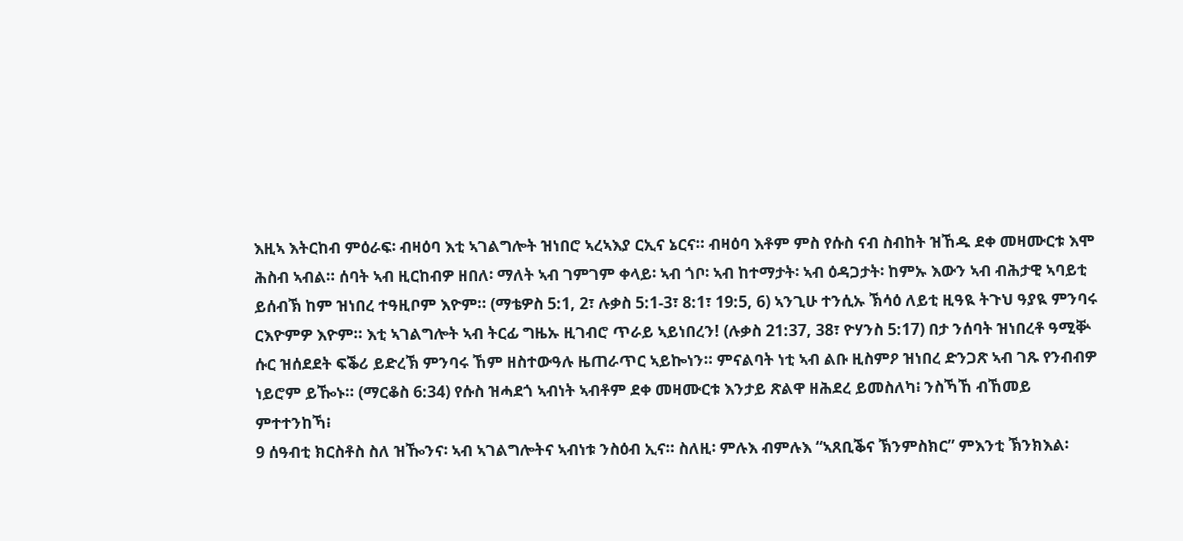እዚኣ እትርከብ ምዕራፍ፡ ብዛዕባ እቲ ኣገልግሎት ዝነበሮ ኣረኣእያ ርኢና ኔርና። ብዛዕባ እቶም ምስ የሱስ ናብ ስብከት ዝኸዱ ደቀ መዛሙርቱ እሞ ሕስብ ኣብል። ሰባት ኣብ ዚርከብዎ ዘበለ፡ ማለት ኣብ ገምገም ቀላይ፡ ኣብ ጎቦ፡ ኣብ ከተማታት፡ ኣብ ዕዳጋታት፡ ከምኡ እውን ኣብ ብሕታዊ ኣባይቲ ይሰብኽ ከም ዝነበረ ተዓዚቦም እዮም። (ማቴዎስ 5:1, 2፣ ሉቃስ 5:1-3፣ 8:1፣ 19:5, 6) ኣንጊሁ ተንሲኡ ኽሳዕ ለይቲ ዚዓዪ ትጉህ ዓያዪ ምንባሩ ርእዮምዎ እዮም። እቲ ኣገልግሎት ኣብ ትርፊ ግዜኡ ዚገብሮ ጥራይ ኣይነበረን! (ሉቃስ 21:37, 38፣ ዮሃንስ 5:17) በታ ንሰባት ዝነበረቶ ዓሚቝ ሱር ዝሰደደት ፍቕሪ ይድረኽ ምንባሩ ኸም ዘስተውዓሉ ዜጠራጥር ኣይኰነን። ምናልባት ነቲ ኣብ ልቡ ዚስምዖ ዝነበረ ድንጋጽ ኣብ ገጹ የንብብዎ ነይሮም ይዀኑ። (ማርቆስ 6:34) የሱስ ዝሓደጎ ኣብነት ኣብቶም ደቀ መዛሙርቱ እንታይ ጽልዋ ዘሕደረ ይመስለካ፧ ንስኻኸ ብኸመይ ምተተንከኻ፧
9 ሰዓብቲ ክርስቶስ ስለ ዝዀንና፡ ኣብ ኣገልግሎትና ኣብነቱ ንስዕብ ኢና። ስለዚ፡ ምሉእ ብምሉእ “ኣጸቢቕና ኽንምስክር” ምእንቲ ኽንክእል፡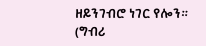ዘይንገብሮ ነገር የሎን። (ግብሪ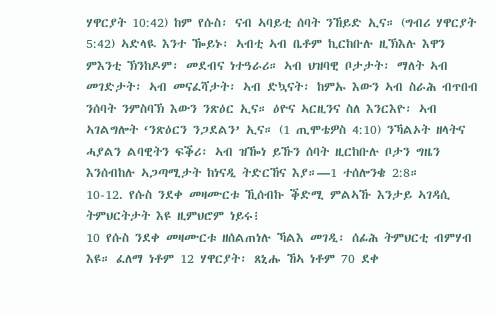ሃዋርያት 10:42) ከም የሱስ፡ ናብ ኣባይቲ ሰባት ንኸይድ ኢና። (ግብሪ ሃዋርያት 5:42) ኣድላዪ እንተ ዀይኑ፡ ኣብቲ ኣብ ቤቶም ኪርከቡሉ ዚኽእሉ እዋን ምእንቲ ኽንከዶም፡ መደብና ነተዓራሪ። ኣብ ህዝባዊ ቦታታት፡ ማለት ኣብ መገድታት፡ ኣብ መናፈሻታት፡ ኣብ ድኳናት፡ ከምኡ እውን ኣብ ስራሕ ብጥበብ ንሰባት ንምስባኽ እውን ንጽዕር ኢና። ዕዮና ኣርዚንና ስለ እንርእዮ፡ ኣብ ኣገልግሎት ‘ንጽዕርን ንጋደልን’ ኢና። (1 ጢሞቴዎስ 4:10) ንኻልኦት ዘላትና ሓያልን ልባዊትን ፍቕሪ፡ ኣብ ዝዀነ ይኹን ሰባት ዚርከቡሉ ቦታን ግዜን እንሰብከሉ ኣጋጣሚታት ከነናዲ ትድርኸና እያ።—1 ተሰሎንቄ 2:8።
10-12. የሱስ ንደቀ መዛሙርቱ ኺሰብኩ ቕድሚ ምልኣኹ እንታይ ኣገዳሲ ትምህርትታት እዩ ዚምህሮም ነይሩ፧
10 የሱስ ንደቀ መዛሙርቱ ዘሰልጠነሉ ኻልእ መገዲ፡ ሰፊሕ ትምህርቲ ብምሃብ እዩ። ፈለማ ነቶም 12 ሃዋርያት፡ ጸኒሑ ኸኣ ነቶም 70 ደቀ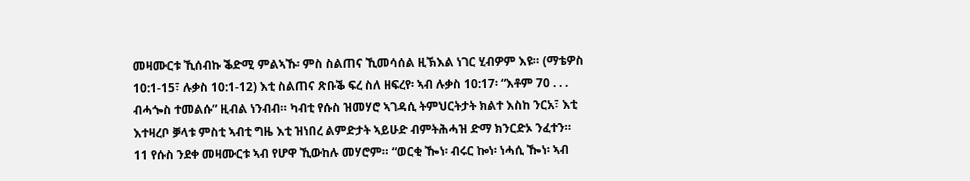መዛሙርቱ ኺሰብኩ ቕድሚ ምልኣኹ፡ ምስ ስልጠና ኺመሳሰል ዚኽእል ነገር ሂብዎም እዩ። (ማቴዎስ 10:1-15፣ ሉቃስ 10:1-12) እቲ ስልጠና ጽቡቕ ፍረ ስለ ዘፍረየ፡ ኣብ ሉቃስ 10:17፡ “እቶም 70 . . . ብሓጐስ ተመልሱ” ዚብል ነንብብ። ካብቲ የሱስ ዝመሃሮ ኣገዳሲ ትምህርትታት ክልተ እስከ ንርአ፣ እቲ እተዛረቦ ቓላቱ ምስቲ ኣብቲ ግዜ እቲ ዝነበረ ልምድታት ኣይሁድ ብምትሕሓዝ ድማ ክንርድኦ ንፈተን።
11 የሱስ ንደቀ መዛሙርቱ ኣብ የሆዋ ኺውከሉ መሃሮም። “ወርቂ ዀነ፡ ብሩር ኰነ፡ ነሓሲ ዀነ፡ ኣብ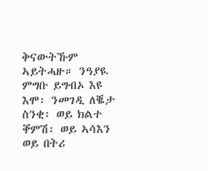ቅናውትኹም ኣይትሓዙ። ንዓያዪ ምግቡ ይግብኦ እዩ እሞ፡ ንመገዲ ለቘታ ስንቂ፡ ወይ ክልተ ቐምሽ፡ ወይ ኣሳእን ወይ በትሪ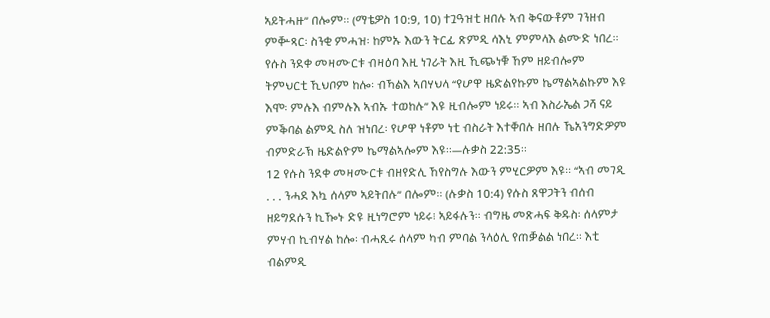ኣይትሓዙ” በሎም። (ማቴዎስ 10:9, 10) ተጓዓዝቲ ዘበሉ ኣብ ቅናውቶም ገንዘብ ምቝጻር፡ ስንቂ ምሓዝ፡ ከምኡ እውን ትርፊ ጽምዲ ሳእኒ ምምላእ ልሙድ ነበረ። የሱስ ንደቀ መዛሙርቱ ብዛዕባ እዚ ነገራት እዚ ኺጭነቑ ኸም ዘይብሎም ትምህርቲ ኺህቦም ከሎ፡ ብኻልእ ኣበሃህላ “የሆዋ ዜድልየኩም ኬማልኣልኩም እዩ እሞ፡ ምሉእ ብምሉእ ኣብኡ ተወከሉ” እዩ ዚብሎም ነይሩ። ኣብ እስራኤል ጋሻ ናይ ምቕባል ልምዲ ስለ ዝነበረ፡ የሆዋ ነቶም ነቲ ብስራት እተቐበሉ ዘበሉ ኼአንግድዎም ብምድራኽ ዜድልዮም ኬማልኣሎም እዩ።—ሉቃስ 22:35።
12 የሱስ ንደቀ መዛሙርቱ ብዘየድሊ ኸየስግሉ እውን ምሂርዎም እዩ። “ኣብ መገዲ . . . ንሓደ እኳ ሰላም ኣይትበሉ” በሎም። (ሉቃስ 10:4) የሱስ ጸዋጋትን ብሰብ ዘይግደሱን ኪዀኑ ድዩ ዚነግሮም ነይሩ፧ ኣይፋሉን። ብግዜ መጽሓፍ ቅዱስ፡ ሰላምታ ምሃብ ኪብሃል ከሎ፡ ብሓጺሩ ሰላም ካብ ምባል ንላዕሊ የጠቓልል ነበረ። እቲ ብልምዲ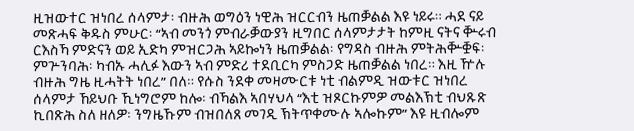ዚዝውተር ዝነበረ ሰላምታ፡ ብዙሕ ወግዕን ነዊሕ ዝርርብን ዜጠቓልል እዩ ነይሩ። ሓደ ናይ መጽሓፍ ቅዱስ ምሁር፡ “ኣብ መንጎ ምብራቓውያን ዚግበር ሰላምታታት ከምዚ ናትና ቝሩብ ርእስኻ ምድናን ወይ ኢድካ ምዝርጋሕ ኣይኰነን ዜጠቓልል፡ የግዳስ ብዙሕ ምትሕቝቛፍ፡ ምጕንባሕ፡ ካብኡ ሓሊፉ እውን ኣብ ምድሪ ተደቢርካ ምስጋድ ዜጠቓልል ነበረ። እዚ ዅሉ ብዙሕ ግዜ ዚሓትት ነበረ” በለ። የሱስ ንደቀ መዛሙርቱ ነቲ ብልምዲ ዝውቱር ዝነበረ ሰላምታ ኸይህቡ ኺነግሮም ከሎ፡ ብኻልእ ኣበሃህላ “እቲ ዝጾርኩምዎ መልእኽቲ ብህጹጽ ኪበጽሕ ስለ ዘለዎ፡ ንግዜኹም ብዝበለጸ መገዲ ኽትጥቀሙሉ ኣሎኩም” እዩ ዚብሎም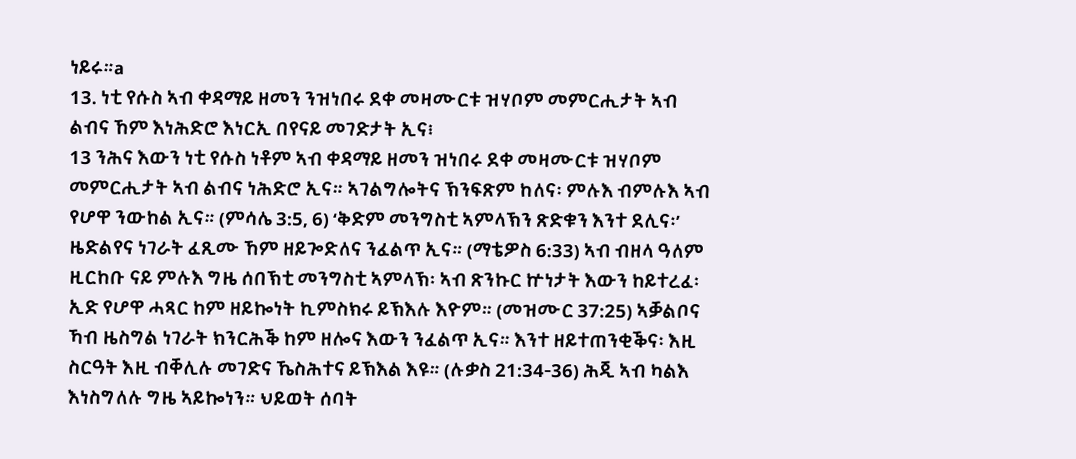ነይሩ።a
13. ነቲ የሱስ ኣብ ቀዳማይ ዘመን ንዝነበሩ ደቀ መዛሙርቱ ዝሃቦም መምርሒታት ኣብ ልብና ኸም እነሕድሮ እነርኢ በየናይ መገድታት ኢና፧
13 ንሕና እውን ነቲ የሱስ ነቶም ኣብ ቀዳማይ ዘመን ዝነበሩ ደቀ መዛሙርቱ ዝሃቦም መምርሒታት ኣብ ልብና ነሕድሮ ኢና። ኣገልግሎትና ኽንፍጽም ከለና፡ ምሉእ ብምሉእ ኣብ የሆዋ ንውከል ኢና። (ምሳሌ 3:5, 6) ‘ቅድም መንግስቲ ኣምላኽን ጽድቁን እንተ ደሊና፡’ ዜድልየና ነገራት ፈጺሙ ኸም ዘይጐድለና ንፈልጥ ኢና። (ማቴዎስ 6:33) ኣብ ብዘላ ዓለም ዚርከቡ ናይ ምሉእ ግዜ ሰበኽቲ መንግስቲ ኣምላኽ፡ ኣብ ጽንኩር ኵነታት እውን ከይተረፈ፡ ኢድ የሆዋ ሓጻር ከም ዘይኰነት ኪምስክሩ ይኽእሉ እዮም። (መዝሙር 37:25) ኣቓልቦና ኻብ ዜስግል ነገራት ክንርሕቕ ከም ዘሎና እውን ንፈልጥ ኢና። እንተ ዘይተጠንቂቕና፡ እዚ ስርዓት እዚ ብቐሊሉ መገድና ኼስሕተና ይኽእል እዩ። (ሉቃስ 21:34-36) ሕጂ ኣብ ካልእ እነስግለሉ ግዜ ኣይኰነን። ህይወት ሰባት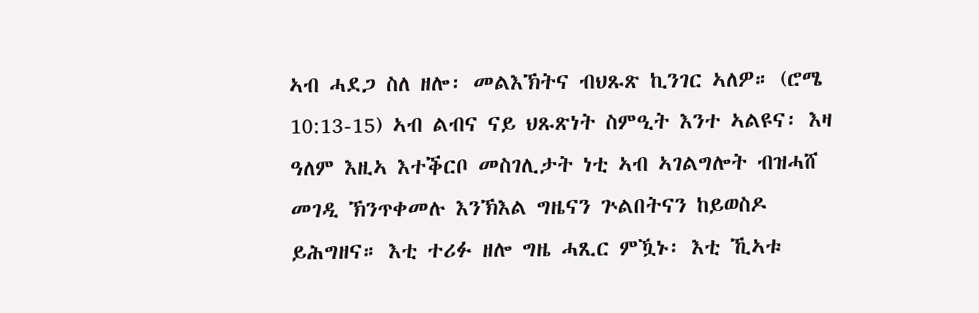ኣብ ሓደጋ ስለ ዘሎ፡ መልእኽትና ብህጹጽ ኪንገር ኣለዎ። (ሮሜ 10:13-15) ኣብ ልብና ናይ ህጹጽነት ስምዒት እንተ ኣልዩና፡ እዛ ዓለም እዚኣ እተቕርቦ መስገሊታት ነቲ ኣብ ኣገልግሎት ብዝሓሸ መገዲ ኽንጥቀመሉ እንኽእል ግዜናን ጕልበትናን ከይወስዶ ይሕግዘና። እቲ ተሪፉ ዘሎ ግዜ ሓጺር ምዃኑ፡ እቲ ኺኣቱ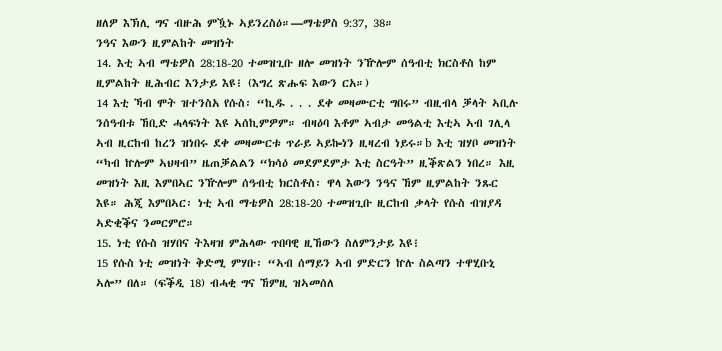ዘለዎ እኽሊ ግና ብዙሕ ምዃኑ ኣይንረስዕ።—ማቴዎስ 9:37, 38።
ንዓና እውን ዚምልከት መዝነት
14. እቲ ኣብ ማቴዎስ 28:18-20 ተመዝጊቡ ዘሎ መዝነት ንዅሎም ሰዓብቲ ክርስቶስ ከም ዚምልከት ዚሕብር እንታይ እዩ፧ (እግረ ጽሑፍ እውን ርአ።)
14 እቲ ኻብ ሞት ዝተንስአ የሱስ፡ “ኪዱ . . . ደቀ መዛሙርቲ ግበሩ” ብዚብላ ቓላት ኣቢሉ ንሰዓብቱ ኸቢድ ሓላፍነት እዩ ኣሰኪምዎም። ብዛዕባ እቶም ኣብታ መዓልቲ እቲኣ ኣብ ገሊላ ኣብ ዚርከብ ከረን ዝነበሩ ደቀ መዛሙርቱ ጥራይ ኣይኰነን ዚዛረብ ነይሩ።b እቲ ዝሃቦ መዝነት “ካብ ኵሎም ኣህዛብ” ዜጠቓልልን “ክሳዕ መደምደምታ እቲ ስርዓት” ዚቕጽልን ነበረ። እዚ መዝነት እዚ እምበኣር ንዅሎም ሰዓብቲ ክርስቶስ፡ ዋላ እውን ንዓና ኸም ዚምልከት ንጹር እዩ። ሕጂ እምበኣር፡ ነቲ ኣብ ማቴዎስ 28:18-20 ተመዝጊቡ ዚርከብ ቃላት የሱስ ብዝያዳ ኣድቂቕና ንመርምሮ።
15. ነቲ የሱስ ዝሃበና ትእዛዝ ምሕላው ጥበባዊ ዚኸውን ስለምንታይ እዩ፧
15 የሱስ ነቲ መዝነት ቅድሚ ምሃቡ፡ “ኣብ ሰማይን ኣብ ምድርን ኵሉ ስልጣን ተዋሂቡኒ ኣሎ” በለ። (ፍቕዲ 18) ብሓቂ ግና ኸምዚ ዝኣመሰለ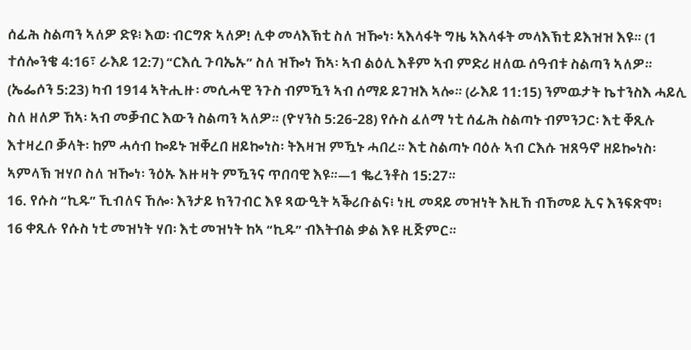ሰፊሕ ስልጣን ኣለዎ ድዩ፧ እወ፡ ብርግጽ ኣለዎ! ሊቀ መላእኽቲ ስለ ዝዀነ፡ ኣእላፋት ግዜ ኣእላፋት መላእኽቲ ይእዝዝ እዩ። (1 ተሰሎንቄ 4:16፣ ራእይ 12:7) “ርእሲ ጉባኤኡ” ስለ ዝዀነ ኸኣ፡ ኣብ ልዕሊ እቶም ኣብ ምድሪ ዘለዉ ሰዓብቱ ስልጣን ኣለዎ። (ኤፌሶን 5:23) ካብ 1914 ኣትሒዙ፡ መሲሓዊ ንጉስ ብምዃን ኣብ ሰማይ ይገዝእ ኣሎ። (ራእይ 11:15) ንምዉታት ኬተንስእ ሓይሊ ስለ ዘለዎ ኸኣ፡ ኣብ መቓብር እውን ስልጣን ኣለዎ። (ዮሃንስ 5:26-28) የሱስ ፈለማ ነቲ ሰፊሕ ስልጣኑ ብምንጋር፡ እቲ ቐጺሉ እተዛረቦ ቓላት፡ ከም ሓሳብ ኰይኑ ዝቐረበ ዘይኰነስ፡ ትእዛዝ ምዃኑ ሓበረ። እቲ ስልጣኑ ባዕሉ ኣብ ርእሱ ዝጸዓኖ ዘይኰነስ፡ ኣምላኽ ዝሃቦ ስለ ዝዀነ፡ ንዕኡ እዙዛት ምዃንና ጥበባዊ እዩ።—1 ቈረንቶስ 15:27።
16. የሱስ “ኪዱ” ኺብለና ኸሎ፡ እንታይ ክንገብር እዩ ጻውዒት ኣቕሪቡልና፧ ነዚ መዳይ መዝነት እዚኸ ብኸመይ ኢና እንፍጽሞ፧
16 ቀጺሉ የሱስ ነቲ መዝነት ሃበ፡ እቲ መዝነት ከኣ “ኪዱ” ብእትብል ቃል እዩ ዚጅምር።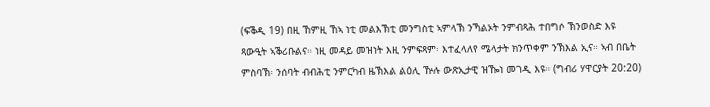(ፍቕዲ 19) በዚ ኸምዚ ኸኣ ነቲ መልእኽቲ መንግስቲ ኣምላኽ ንኻልኦት ንምብጻሕ ተበግሶ ኽንወስድ እዩ ጻውዒት ኣቕሪቡልና። ነዚ መዳይ መዝነት እዚ ንምፍጻም፡ እተፈላለየ ሜላታት ክንጥቀም ንኽእል ኢና። ኣብ በቤት ምስባኽ፡ ንሰባት ብብሕቲ ንምርካብ ዜኽእል ልዕሊ ዅሉ ውጽኢታዊ ዝዀነ መገዲ እዩ። (ግብሪ ሃዋርያት 20:20)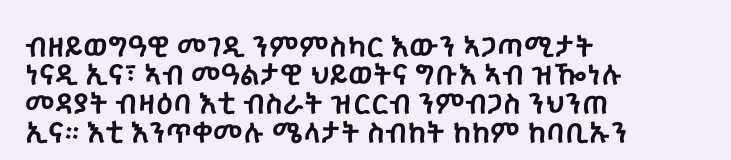ብዘይወግዓዊ መገዲ ንምምስካር እውን ኣጋጣሚታት ነናዲ ኢና፣ ኣብ መዓልታዊ ህይወትና ግቡእ ኣብ ዝዀነሉ መዳያት ብዛዕባ እቲ ብስራት ዝርርብ ንምብጋስ ንህንጠ ኢና። እቲ እንጥቀመሉ ሜላታት ስብከት ከከም ከባቢኡን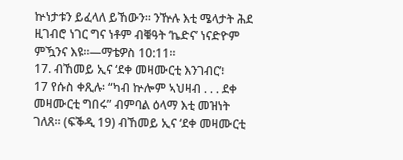ኵነታቱን ይፈላለ ይኸውን። ንዅሉ እቲ ሜላታት ሕደ ዚገብሮ ነገር ግና ነቶም ብቑዓት ‘ኬድና’ ነናድዮም ምዃንና እዩ።—ማቴዎስ 10:11።
17. ብኸመይ ኢና ‘ደቀ መዛሙርቲ እንገብር’፧
17 የሱስ ቀጺሉ፡ “ካብ ኵሎም ኣህዛብ . . . ደቀ መዛሙርቲ ግበሩ” ብምባል ዕላማ እቲ መዝነት ገለጸ። (ፍቕዲ 19) ብኸመይ ኢና ‘ደቀ መዛሙርቲ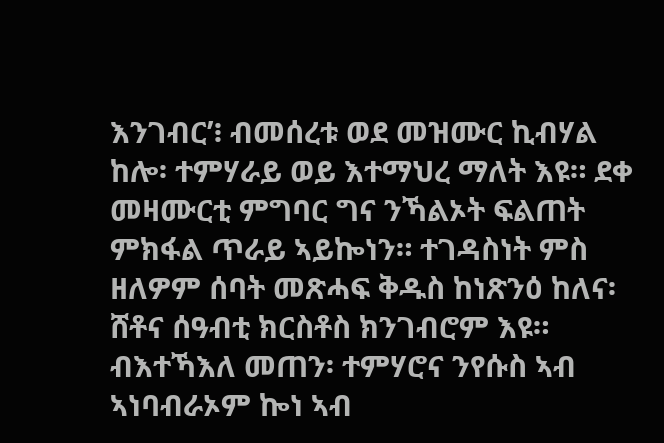እንገብር’፧ ብመሰረቱ ወደ መዝሙር ኪብሃል ከሎ፡ ተምሃራይ ወይ እተማህረ ማለት እዩ። ደቀ መዛሙርቲ ምግባር ግና ንኻልኦት ፍልጠት ምክፋል ጥራይ ኣይኰነን። ተገዳስነት ምስ ዘለዎም ሰባት መጽሓፍ ቅዱስ ከነጽንዕ ከለና፡ ሸቶና ሰዓብቲ ክርስቶስ ክንገብሮም እዩ። ብእተኻእለ መጠን፡ ተምሃሮና ንየሱስ ኣብ ኣነባብራኦም ኰነ ኣብ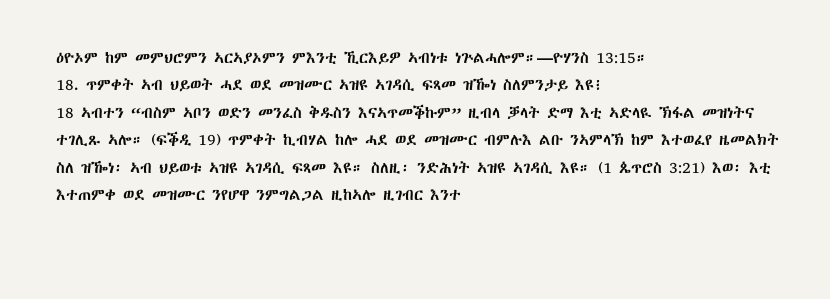ዕዮኦም ከም መምህሮምን ኣርኣያኦምን ምእንቲ ኺርእይዎ ኣብነቱ ነጕልሓሎም።—ዮሃንስ 13:15።
18. ጥምቀት ኣብ ህይወት ሓደ ወደ መዝሙር ኣዝዩ ኣገዳሲ ፍጻመ ዝዀነ ስለምንታይ እዩ፧
18 ኣብተን “ብስም ኣቦን ወድን መንፈስ ቅዱስን እናኣጥመቕኩም” ዚብላ ቓላት ድማ እቲ ኣድላዪ ኽፋል መዝነትና ተገሊጹ ኣሎ። (ፍቕዲ 19) ጥምቀት ኪብሃል ከሎ ሓደ ወደ መዝሙር ብምሉእ ልቡ ንኣምላኽ ከም እተወፈየ ዜመልክት ስለ ዝዀነ፡ ኣብ ህይወቱ ኣዝዩ ኣገዳሲ ፍጻመ እዩ። ስለዚ፡ ንድሕነት ኣዝዩ ኣገዳሲ እዩ። (1 ጴጥሮስ 3:21) እወ፡ እቲ እተጠምቀ ወደ መዝሙር ንየሆዋ ንምግልጋል ዚከኣሎ ዚገብር እንተ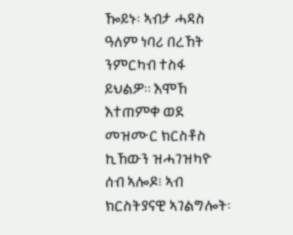ዀይኑ፡ ኣብታ ሓዳስ ዓለም ነባሪ በረኸት ንምርካብ ተስፋ ይህልዎ። እሞኸ እተጠምቀ ወደ መዝሙር ክርስቶስ ኪኸውን ዝሓገዝካዮ ሰብ ኣሎዶ፧ ኣብ ክርስትያናዊ ኣገልግሎት፡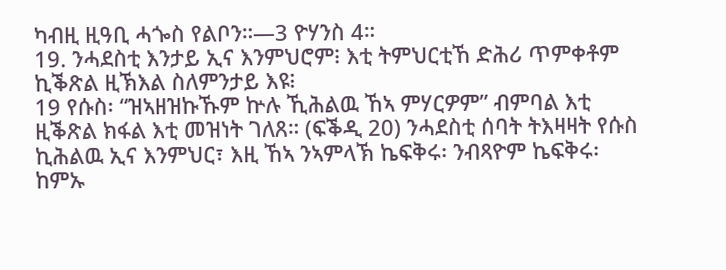ካብዚ ዚዓቢ ሓጐስ የልቦን።—3 ዮሃንስ 4።
19. ንሓደስቲ እንታይ ኢና እንምህሮም፧ እቲ ትምህርቲኸ ድሕሪ ጥምቀቶም ኪቕጽል ዚኽእል ስለምንታይ እዩ፧
19 የሱስ፡ “ዝኣዘዝኩኹም ኵሉ ኺሕልዉ ኸኣ ምሃርዎም” ብምባል እቲ ዚቕጽል ክፋል እቲ መዝነት ገለጸ። (ፍቕዲ 20) ንሓደስቲ ሰባት ትእዛዛት የሱስ ኪሕልዉ ኢና እንምህር፣ እዚ ኸኣ ንኣምላኽ ኬፍቅሩ፡ ንብጻዮም ኬፍቅሩ፡ ከምኡ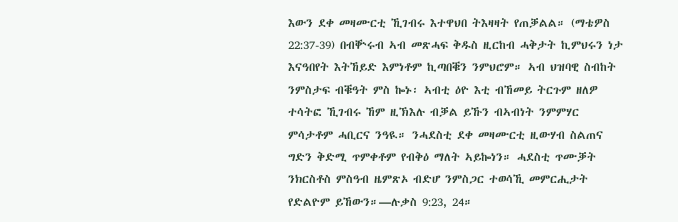እውን ደቀ መዛሙርቲ ኺገብሩ እተዋህበ ትእዛዛት የጠቓልል። (ማቴዎስ 22:37-39) በብቝሩብ ኣብ መጽሓፍ ቅዱስ ዚርከብ ሓቅታት ኪምህሩን ነታ እናዓበየት እትኸይድ እምነቶም ኪጣበቑን ንምህሮም። ኣብ ህዝባዊ ስብከት ንምስታፍ ብቑዓት ምስ ኰኑ፡ ኣብቲ ዕዮ እቲ ብኸመይ ትርጉም ዘለዎ ተሳትፎ ኺገብሩ ኸም ዚኽእሉ ብቓል ይኹን ብኣብነት ንምምሃር ምሳታቶም ሓቢርና ንዓዪ። ንሓደስቲ ደቀ መዛሙርቲ ዚውሃብ ስልጠና ግድን ቅድሚ ጥምቀቶም የብቅዕ ማለት ኣይኰነን። ሓደስቲ ጥሙቓት ንክርስቶስ ምስዓብ ዜምጽኦ ብድሆ ንምስጋር ተወሳኺ መምርሒታት የድልዮም ይኸውን።—ሉቃስ 9:23, 24።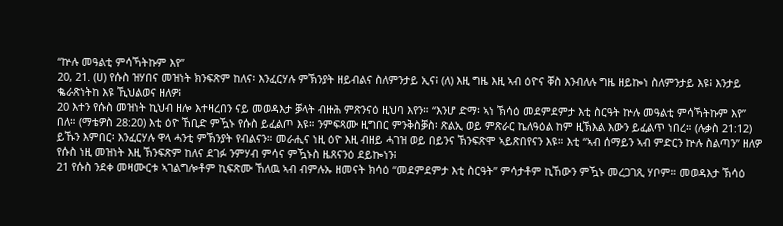“ኵሉ መዓልቲ ምሳኻትኩም እየ”
20, 21. (ሀ) የሱስ ዝሃበና መዝነት ክንፍጽም ከለና፡ እንፈርሃሉ ምኽንያት ዘይብልና ስለምንታይ ኢና፧ (ለ) እዚ ግዜ እዚ ኣብ ዕዮና ቐስ እንብለሉ ግዜ ዘይኰነ ስለምንታይ እዩ፧ እንታይ ቈራጽነትከ እዩ ኺህልወና ዘለዎ፧
20 እተን የሱስ መዝነት ኪህብ ዘሎ እተዛረበን ናይ መወዳእታ ቓላት ብዙሕ ምጽንናዕ ዚህባ እየን። “እንሆ ድማ፡ ኣነ ኽሳዕ መደምደምታ እቲ ስርዓት ኵሉ መዓልቲ ምሳኻትኩም እየ” በለ። (ማቴዎስ 28:20) እቲ ዕዮ ኸቢድ ምዃኑ የሱስ ይፈልጦ እዩ። ንምፍጻሙ ዚግበር ምንቅስቓስ፡ ጽልኢ ወይ ምጽራር ኬለዓዕል ከም ዚኽእል እውን ይፈልጥ ነበረ። (ሉቃስ 21:12) ይኹን እምበር፡ እንፈርሃሉ ዋላ ሓንቲ ምኽንያት የብልናን። መራሒና ነዚ ዕዮ እዚ ብዘይ ሓገዝ ወይ በይንና ኽንፍጽሞ ኣይጽበየናን እዩ። እቲ “ኣብ ሰማይን ኣብ ምድርን ኵሉ ስልጣን” ዘለዎ የሱስ ነዚ መዝነት እዚ ኽንፍጽም ከለና ደገፉ ንምሃብ ምሳና ምዃኑስ ዜጸናንዕ ደይኰነን፧
21 የሱስ ንደቀ መዛሙርቱ ኣገልግሎቶም ኪፍጽሙ ኸለዉ ኣብ ብምሉኡ ዘመናት ክሳዕ “መደምደምታ እቲ ስርዓት” ምሳታቶም ኪኸውን ምዃኑ መረጋገጺ ሃቦም። መወዳእታ ኽሳዕ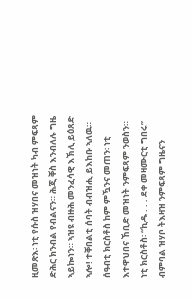ዚመጽእ፡ ነቲ የሱስ ዝሃበና መዝነት ካብ ምፍጻም ድሕር ክንብል የብልናን። ሕጂ ቐስ እንብለሉ ግዜ ኣይኰነን። ኣዝዩ ብዙሕ መንፈሳዊ እኽሊ ይዕጸድ ኣሎ! ተቐበልቲ ሰባት ብብዝሒ ይእከቡ ኣለዉ። ሰዓብቲ ክርስቶስ ከም ምዃንና መጠን፡ ነቲ እተዋህበና ኸቢድ መዝነት ንምፍጻም ንወስን። ነቲ ክርስቶስ፡ “ኪዱ . . . ደቀ መዛሙርቲ ግበሩ” ብምባል ዝሃቦ ትእዛዝ ንምፍጻም ግዜናን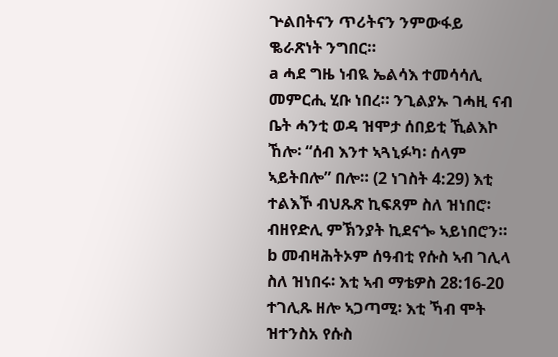ጕልበትናን ጥሪትናን ንምውፋይ ቈራጽነት ንግበር።
a ሓደ ግዜ ነብዪ ኤልሳእ ተመሳሳሊ መምርሒ ሂቡ ነበረ። ንጊልያኡ ገሓዚ ናብ ቤት ሓንቲ ወዳ ዝሞታ ሰበይቲ ኺልእኮ ኸሎ፡ “ሰብ እንተ ኣጓኒፉካ፡ ሰላም ኣይትበሎ” በሎ። (2 ነገስት 4:29) እቲ ተልእኾ ብህጹጽ ኪፍጸም ስለ ዝነበሮ፡ ብዘየድሊ ምኽንያት ኪደናጐ ኣይነበሮን።
b መብዛሕትኦም ሰዓብቲ የሱስ ኣብ ገሊላ ስለ ዝነበሩ፡ እቲ ኣብ ማቴዎስ 28:16-20 ተገሊጹ ዘሎ ኣጋጣሚ፡ እቲ ኻብ ሞት ዝተንስአ የሱስ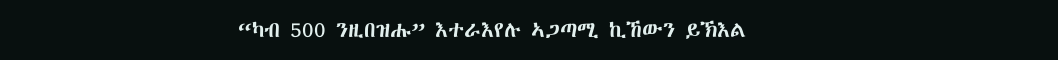“ካብ 500 ንዚበዝሑ” እተራእየሉ ኣጋጣሚ ኪኸውን ይኽእል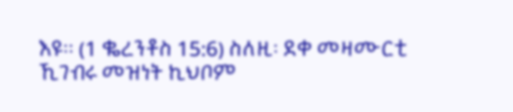እዩ። (1 ቈረንቶስ 15:6) ስለዚ፡ ደቀ መዛሙርቲ ኺገብሩ መዝነት ኪህቦም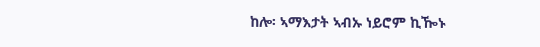ከሎ፡ ኣማእታት ኣብኡ ነይሮም ኪዀኑ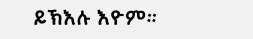ይኽእሉ እዮም።